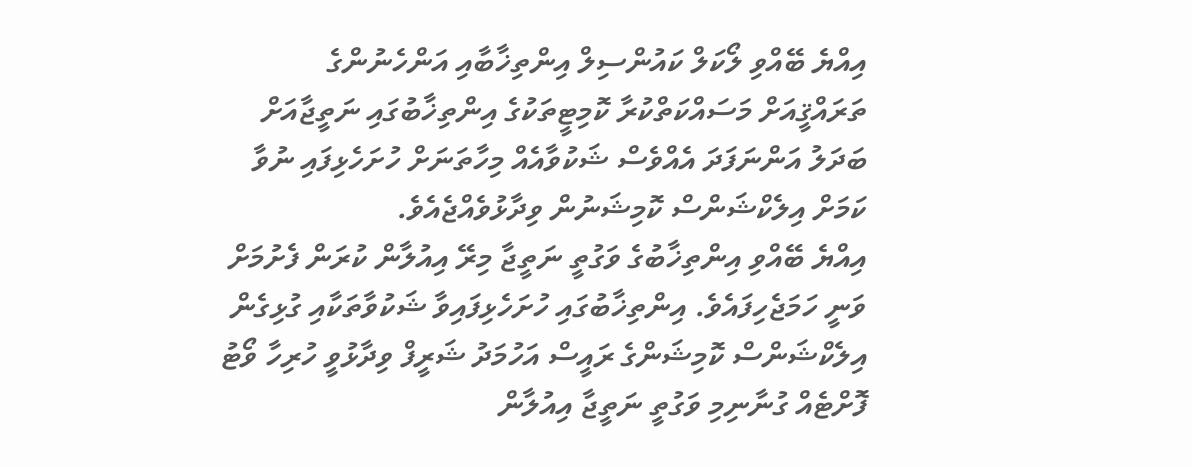އިއްޔެ ބޭއްވި ލޯކަލް ކައުންސިލް އިންތިޚާބާއި އަންހެނުންގެ ތަރައްޤީއަށް މަސައްކަތްކުރާ ކޮމިޓީތަކުގެ އިންތިޚާބުގައި ނަތީޖާއަށް ބަދަލު އަންނަފަދަ އެއްވެސް ޝަކުވާއެއް މިހާތަނަށް ހުށަހެޅިފައި ނުވާ ކަމަށް އިލެކްޝަންސް ކޮމިޝަނުން ވިދާޅުވެއްޖެއެވެ.
އިއްޔެ ބޭއްވި އިންތިޚާބުގެ ވަގުތީ ނަތީޖާ މިރޭ އިއުލާން ކުރަން ފެށުމަށް ވަނީ ހަމަޖެހިފައެވެ. އިންތިޚާބުގައި ހުށަހެޅިފައިވާ ޝަކުވާތަކާއި ގުޅިގެން އިލެކްޝަންސް ކޮމިޝަންގެ ރައީސް އަހުމަދު ޝަރީފް ވިދާޅުވީ ހުރިހާ ވޯޓު ފޮށްޓެއް ގުނާނިމި ވަގުތީ ނަތީޖާ އިއުލާން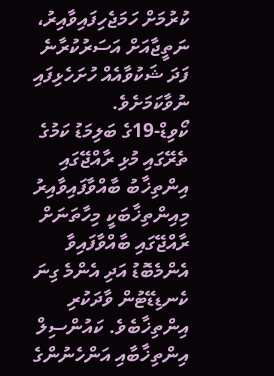ކުރުމަށް ހަމަޖެހިފައިވާއިރު، ނަތީޖާއަށް އަސަރުކުރާނެ ފަދަ ޝަކުވާއެއް ހުށަހެޅިފައި ނުވާކަމަށެވެ.
ކޯވިޑް-19ގެ ބަލިމަޑު ކަމުގެ ތެރޭގައި މުޅި ރާއްޖޭގައި އިންތިޚާބު ބާއްވާފައިވާއިރު މިއިންތިޚާބަކީ މިހާތަނަށް ރާއްޖޭގައި ބާއްވާފައިވާ އެންމެބޮޑު އަދި އެންމެ ގިނަ ކެނޑިޑޭޓުން ވާދަކުރި އިންތިޚާބެވެ. ކައުންސިލް އިންތިޚާބާއި އަންހެނުންގެ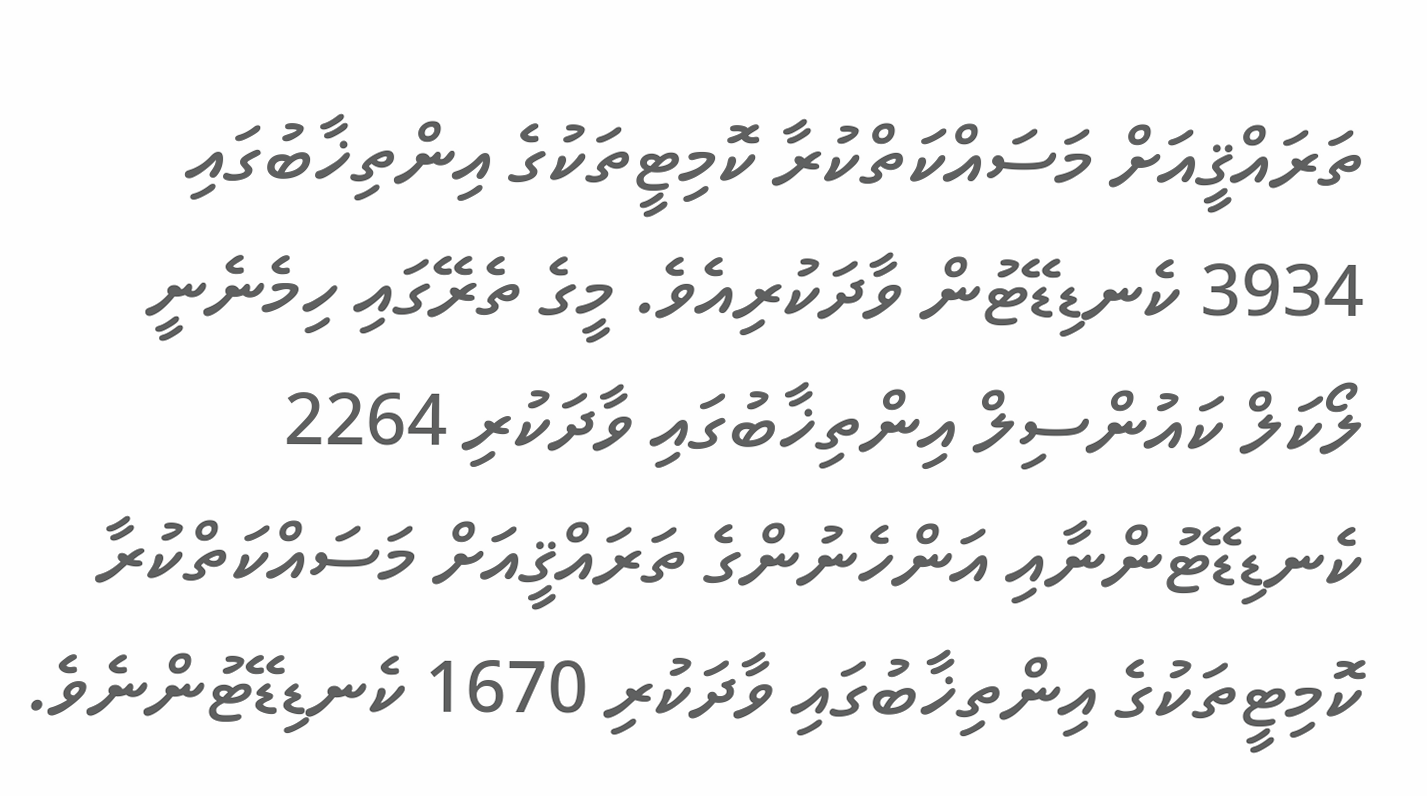ތަރައްޤީއަށް މަސައްކަތްކުރާ ކޮމިޓީތަކުގެ އިންތިޚާބުގައި 3934 ކެނޑިޑޭޓުން ވާދަކުރިއެވެ. މީގެ ތެރޭގައި ހިމެނެނީ ލޯކަލް ކައުންސިލް އިންތިޚާބުގައި ވާދަކުރި 2264 ކެނޑިޑޭޓުންނާއި އަންހެނުންގެ ތަރައްޤީއަށް މަސައްކަތްކުރާ ކޮމިޓީތަކުގެ އިންތިޚާބުގައި ވާދަކުރި 1670 ކެނޑިޑޭޓުންނެވެ.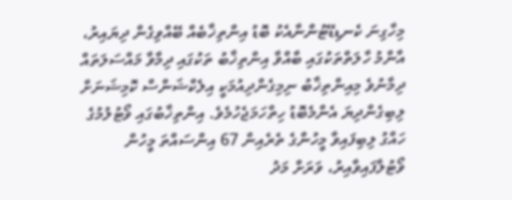މިހާގިނަ ކެނޑިޑޭޓުންނާއެކު ބޮޑު އިންތިޚާބެއް ބޭއްވިގެން ދިޔައިރު، އާންމު ހާލަތްތަކުގައި ބާއްވާ އިންތިޚާބު ތަކުގައި ދިމާވާ މައްސަލަތައް ދިމާނުވެ މިއިންތިޚާބު ނިމިގެންދިއުމަކީ އިލެކްޝަންސް ކޮމިޝަނަށް ލިބިގެންދިޔަ އެންމެބޮޑު ހިތްހަމަޖެހުމެވެ. އިންތިޚާބުގައި ވޯޓުލުމުގެ ހައްގު ލިބިފައިވާ މީހުންގެ ތެރެއިން 67 އިންސައްތަ މީހުން ވޯޓުލާފައިވާއިރު، ވަރަށް މަދު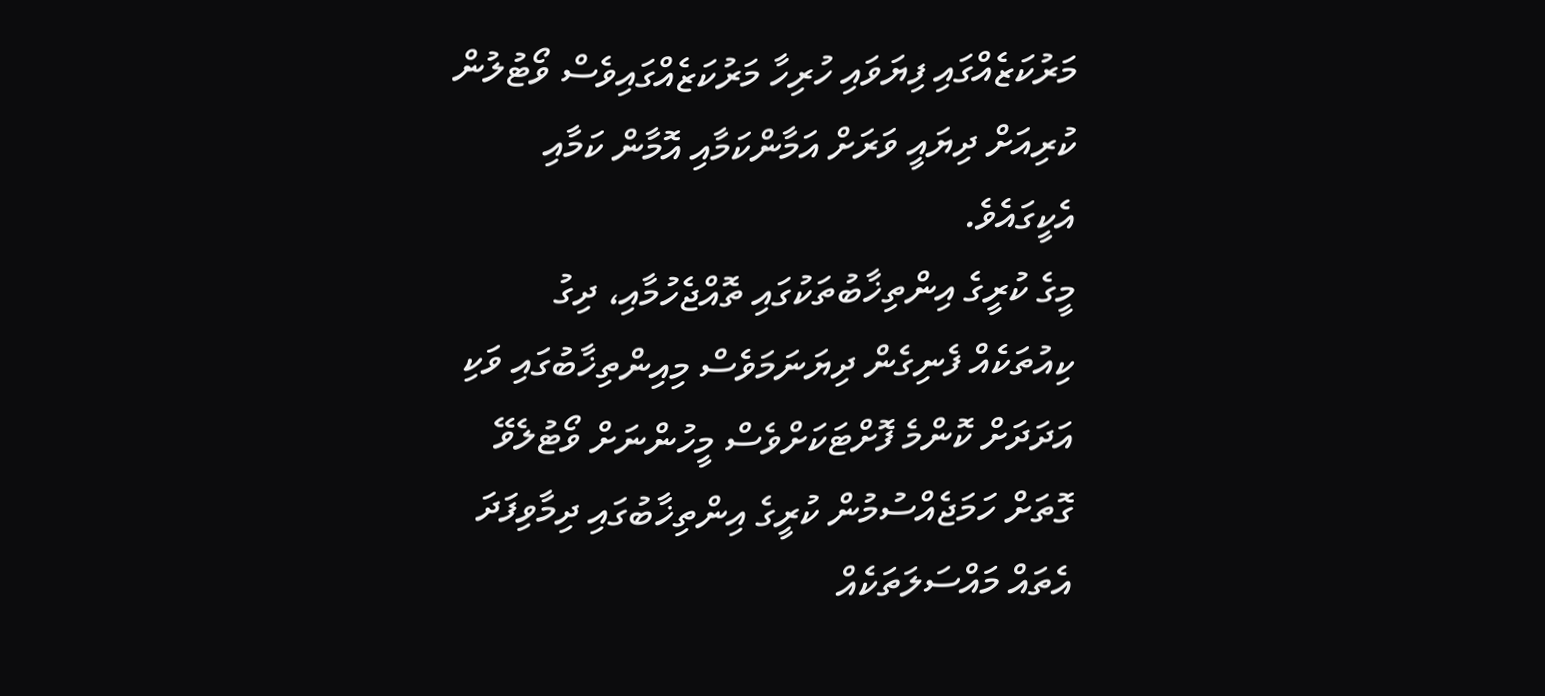މަރުކަޒެއްގައި ފިޔަވައި ހުރިހާ މަރުކަޒެއްގައިވެސް ވޯޓުލުން ކުރިއަށް ދިޔައީ ވަރަށް އަމާންކަމާއި އޮމާން ކަމާއި އެކީގައެވެ.
މީގެ ކުރީގެ އިންތިޚާބުތަކުގައި ތޮއްޖެހުމާއި، ދިގު ކިއުތަކެއް ފެނިގެން ދިޔަނަމަވެސް މިއިންތިޚާބުގައި ވަކި އަދަދަށް ކޮންމެ ފޮށްޓަކަށްވެސް މީހުންނަށް ވޯޓުލެވޭ ގޮތަށް ހަމަޖެއްސުމުން ކުރީގެ އިންތިޚާބުގައި ދިމާވިފަދަ އެތައް މައްސަލަތަކެއް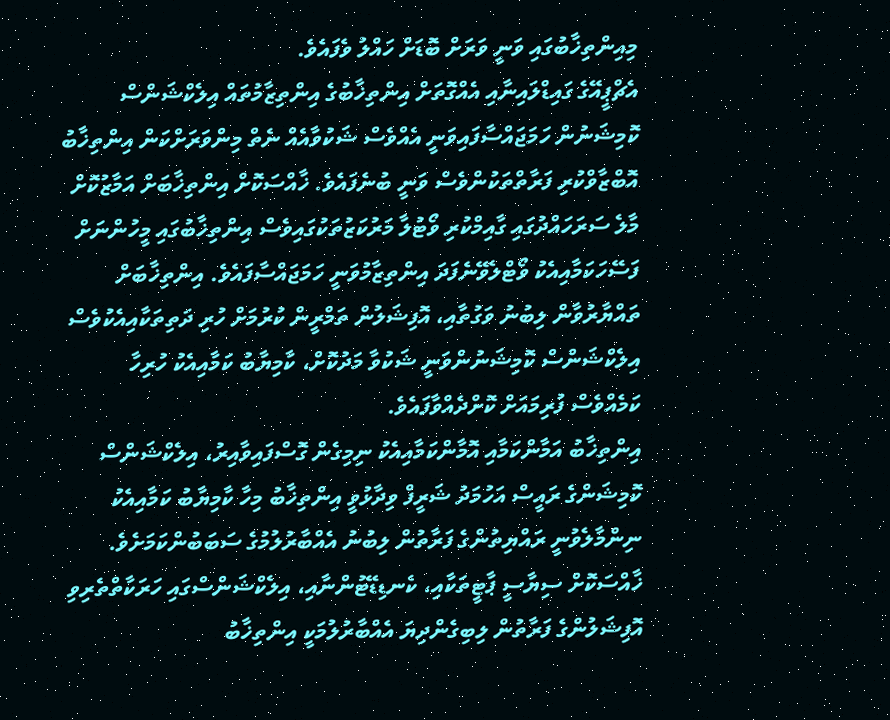މިއިންތިޚާބުގައި ވަނީ ވަރަށް ބޮޑަށް ހައްލު ވެފައެވެ.
އެޗްޕީއޭގެ ގައިޑްލައިނާއި އެއްގޮތަށް އިންތިޚާބުގެ އިންތިޒާމުތައް އިލެކްޝަންސް ކޮމިޝަނުން ހަމަޖައްސާފައިވަނީ އެއްވެސް ޝަކުވާއެއް ނެތް މިންވަރަށްކަން އިންތިޚާބު އޮބްޒާވްކުރި ފަރާތްތަކުންވެސް ވަނީ ބުނެފައެވެ. ޚާއްސަކޮށް އިންތިޚާބަށް އަމާޒުކޮށް މާލެ ސަރަހައްދުގައި ގާއިމްކުރި ވޯޓުލާ މަރުކަޒުތަކުގައިވެސް އިންތިޚާބުގައި މީހުންނަށް ފަސޭހަކަމާއިއެކު ވޯޓްލެވޭނެފަދަ އިންތިޒާމުވަނީ ހަމަޖައްސާފައެވެ. އިންތިޚާބަށް ތައްޔާރުވާން ލިބުނު ވަގުތާއި، އޮފިޝަލުން ތަމްރީން ކުރުމަށް ހުރި ދަތިތަކާއިއެކުވެސް އިލެކްޝަންސް ކޮމިޝަނުންވަނީ ޝަކުވާ މަދުކޮށް، ކާމިޔާބު ކަމާއިއެކު ހުރިހާ ކަމެއްވެސް ފުރިމައަށް ކޮށްދެއްވާފައެވެ.
އިންތިޚާބު އަމާންކަމާއި އޮމާންކަމާއިއެކު ނިމިގެން ގޮސްފައިވާއިރު، އިލެކްޝަންސް ކޮމިޝަންގެ ރައީސް އަހުމަދު ޝަރީފް ވިދާޅުވީ އިންތިޚާބު މިހާ ކާމިޔާބު ކަމާއިއެކު ނިންމާލެވުނީ ރައްޔިތުންގެ ފަރާތުން ލިބުނު އެއްބާރުލުމުގެ ސަބަބުންކަމަށެވެ. ޚާއްސަކޮށް ސިޔާސީ ޕާޓީތަކާއި، ކެނޑިޑޭޓުންނާއި، އިލެކްޝަންސްގައި ހަރަކާތްތެރިވި އޮފިޝަލުންގެ ފަރާތުން ލިބިގެންދިޔަ އެއްބާރުލުމަކީ އިންތިޚާބު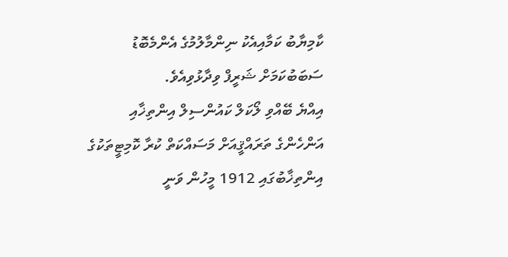ކާމިޔާބު ކަމާއިއެކު ނިންމާލުމުގެ އެންމެބޮޑު ސަބަބުކަމަށް ޝަރީފް ވިދާޅުވިއެވެ.
އިއްޔެ ބޭއްވި ލޯކަލް ކައުންސިލް އިންތިޚާއި އަންހެންގެ ތަރައްޤީއަށް މަސައްކަތް ކުރާ ކޮމިޓީތަކުގެ އިންތިޚާބުގައި 1912 މީހުން ވަނީ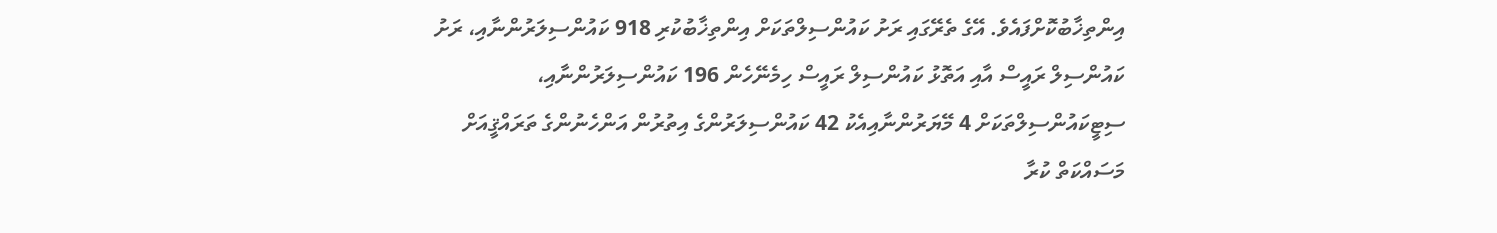އިންތިޚާބުކޮށްފައެވެ. އޭގެ ތެރޭގައި ރަށު ކައުންސިލްތަކަށް އިންތިޚާބުކުރި 918 ކައުންސިލަރުންނާއި، ރަށު ކައުންސިލް ރައީސް އާއި އަތޮޅު ކައުންސިލް ރައީސް ހިމެނޭހެން 196 ކައުންސިލަރުންނާއި، ސިޓީކައުންސިލްތަކަށް 4 މޭޔަރުންނާއިއެކު 42 ކައުންސިލަރުންގެ އިތުރުން އަންހެނުންގެ ތަރައްޤީއަށް މަސައްކަތް ކުރާ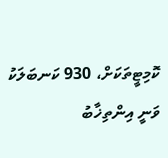ކޮމިޓީތަކަށް، 930 ކަނބަލަކު ވަނީ އިންތިޚާބު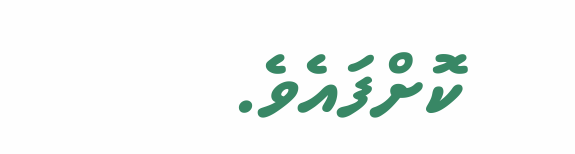ކޮށްފައެވެ.